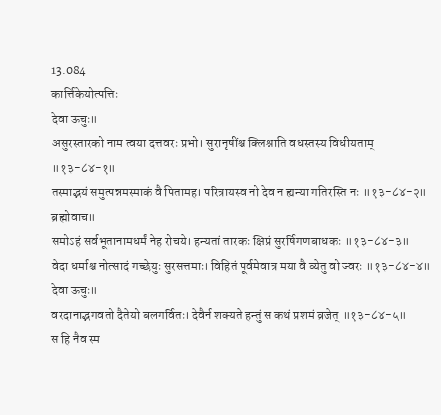13.084
कार्त्तिकेयोत्पत्तिः
देवा ऊचुः॥
असुरस्तारको नाम त्वया दत्तवरः प्रभो। सुरानृषींश्च क्लिश्नाति वधस्तस्य विधीयताम् ॥१३-८४-१॥
तस्माद्भयं समुत्पन्नमस्माकं वै पितामह। परित्रायस्व नो देव न ह्यन्या गतिरस्ति नः ॥१३-८४-२॥
ब्रह्मोवाच॥
समोऽहं सर्वभूतानामधर्मं नेह रोचये। हन्यतां तारकः क्षिप्रं सुरर्षिगणबाधकः ॥१३-८४-३॥
वेदा धर्माश्च नोत्सादं गच्छेयुः सुरसत्तमाः। विहितं पूर्वमेवात्र मया वै व्येतु वो ज्वरः ॥१३-८४-४॥
देवा ऊचुः॥
वरदानाद्भगवतो दैतेयो बलगर्वितः। देवैर्न शक्यते हन्तुं स कथं प्रशमं व्रजेत् ॥१३-८४-५॥
स हि नैव स्म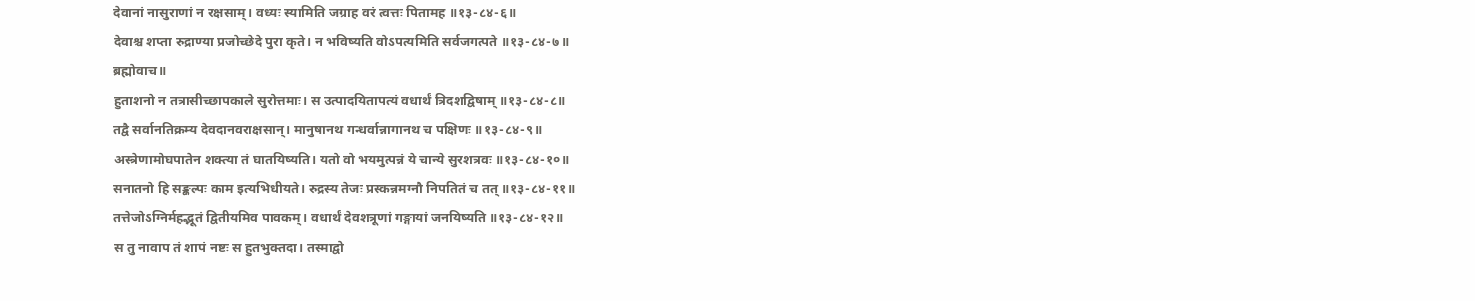देवानां नासुराणां न रक्षसाम्। वध्यः स्यामिति जग्राह वरं त्वत्तः पितामह ॥१३-८४-६॥
देवाश्च शप्ता रुद्राण्या प्रजोच्छेदे पुरा कृते। न भविष्यति वोऽपत्यमिति सर्वजगत्पते ॥१३-८४-७॥
ब्रह्मोवाच॥
हुताशनो न तत्रासीच्छापकाले सुरोत्तमाः। स उत्पादयितापत्यं वधार्थं त्रिदशद्विषाम् ॥१३-८४-८॥
तद्वै सर्वानतिक्रम्य देवदानवराक्षसान्। मानुषानथ गन्धर्वान्नागानथ च पक्षिणः ॥१३-८४-९॥
अस्त्रेणामोघपातेन शक्त्या तं घातयिष्यति। यतो वो भयमुत्पन्नं ये चान्ये सुरशत्रवः ॥१३-८४-१०॥
सनातनो हि सङ्कल्पः काम इत्यभिधीयते। रुद्रस्य तेजः प्रस्कन्नमग्नौ निपतितं च तत् ॥१३-८४-११॥
तत्तेजोऽग्निर्महद्भूतं द्वितीयमिव पावकम्। वधार्थं देवशत्रूणां गङ्गायां जनयिष्यति ॥१३-८४-१२॥
स तु नावाप तं शापं नष्टः स हुतभुक्तदा। तस्माद्वो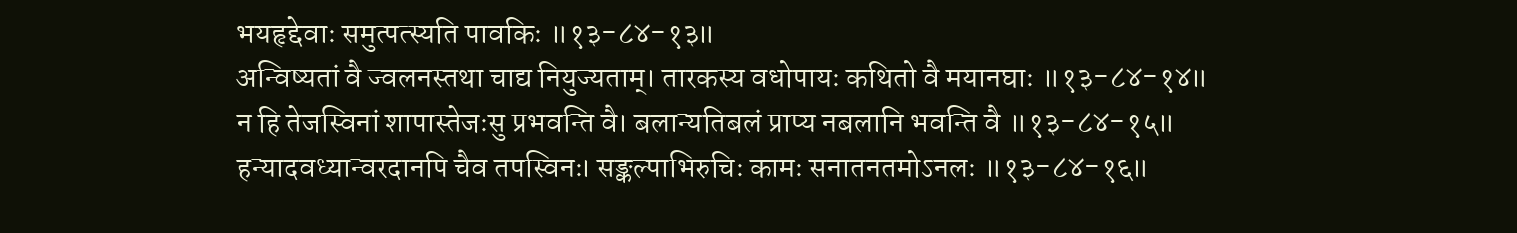भयहृद्देवाः समुत्पत्स्यति पावकिः ॥१३-८४-१३॥
अन्विष्यतां वै ज्वलनस्तथा चाद्य नियुज्यताम्। तारकस्य वधोपायः कथितो वै मयानघाः ॥१३-८४-१४॥
न हि तेजस्विनां शापास्तेजःसु प्रभवन्ति वै। बलान्यतिबलं प्राप्य नबलानि भवन्ति वै ॥१३-८४-१५॥
हन्यादवध्यान्वरदानपि चैव तपस्विनः। सङ्कल्पाभिरुचिः कामः सनातनतमोऽनलः ॥१३-८४-१६॥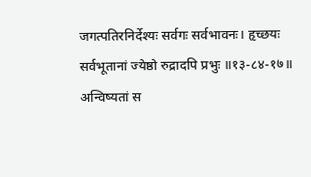जगत्पतिरनिर्देश्यः सर्वगः सर्वभावनः। हृच्छयः सर्वभूतानां ज्येष्ठो रुद्रादपि प्रभुः ॥१३-८४-१७॥
अन्विष्यतां स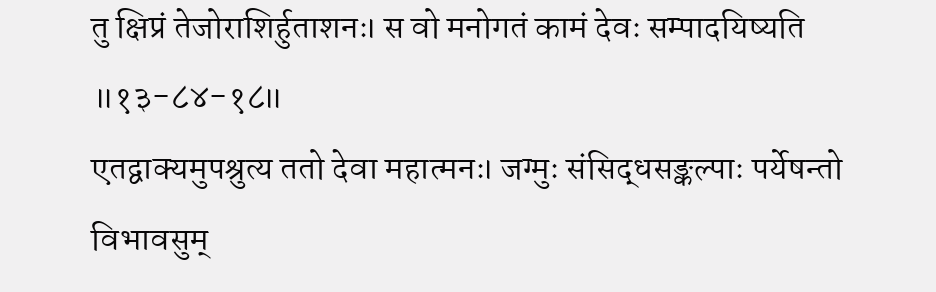तु क्षिप्रं तेजोराशिर्हुताशनः। स वो मनोगतं कामं देवः सम्पादयिष्यति ॥१३-८४-१८॥
एतद्वाक्यमुपश्रुत्य ततो देवा महात्मनः। जग्मुः संसिद्धसङ्कल्पाः पर्येषन्तो विभावसुम्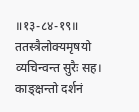॥१३-८४-१९॥
ततस्त्रैलोक्यमृषयो व्यचिन्वन्त सुरैः सह। काङ्क्षन्तो दर्शनं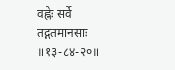वह्नेः सर्वे तद्गतमानसाः ॥१३-८४-२०॥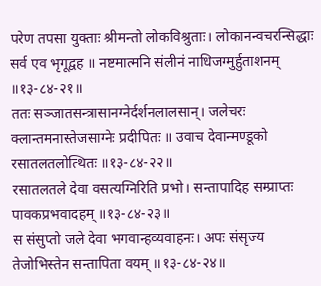परेण तपसा युक्ताः श्रीमन्तो लोकविश्रुताः। लोकानन्वचरन्सिद्धाः सर्व एव भृगूद्वह ॥ नष्टमात्मनि संलीनं नाधिजग्मुर्हुताशनम् ॥१३-८४-२१॥
ततः सञ्जातसन्त्रासानग्नेर्दर्शनलालसान्। जलेचरः क्लान्तमनास्तेजसाग्नेः प्रदीपितः ॥ उवाच देवान्मण्डूको रसातलतलोत्थितः ॥१३-८४-२२॥
रसातलतले देवा वसत्यग्निरिति प्रभो। सन्तापादिह सम्प्राप्तः पावकप्रभवादहम् ॥१३-८४-२३॥
स संसुप्तो जले देवा भगवान्हव्यवाहनः। अपः संसृज्य तेजोभिस्तेन सन्तापिता वयम् ॥१३-८४-२४॥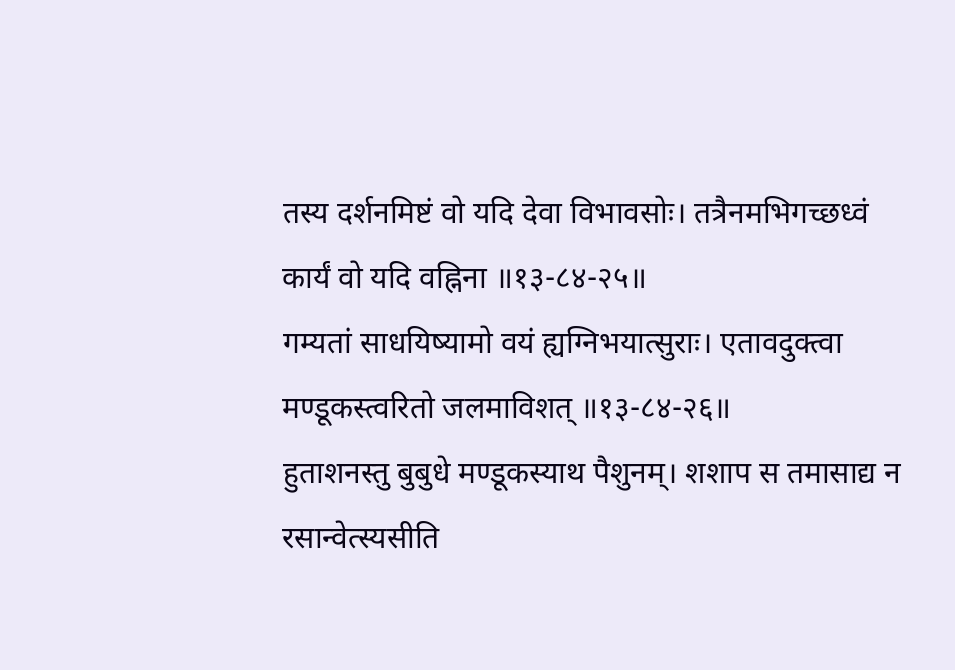तस्य दर्शनमिष्टं वो यदि देवा विभावसोः। तत्रैनमभिगच्छध्वं कार्यं वो यदि वह्निना ॥१३-८४-२५॥
गम्यतां साधयिष्यामो वयं ह्यग्निभयात्सुराः। एतावदुक्त्वा मण्डूकस्त्वरितो जलमाविशत् ॥१३-८४-२६॥
हुताशनस्तु बुबुधे मण्डूकस्याथ पैशुनम्। शशाप स तमासाद्य न रसान्वेत्स्यसीति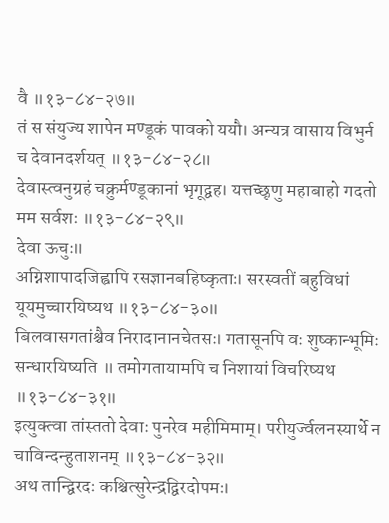वै ॥१३-८४-२७॥
तं स संयुज्य शापेन मण्डूकं पावको ययौ। अन्यत्र वासाय विभुर्न च देवानदर्शयत् ॥१३-८४-२८॥
देवास्त्वनुग्रहं चक्रुर्मण्डूकानां भृगूद्वह। यत्तच्छृणु महाबाहो गदतो मम सर्वशः ॥१३-८४-२९॥
देवा ऊचुः॥
अग्निशापादजिह्वापि रसज्ञानबहिष्कृताः। सरस्वतीं बहुविधां यूयमुच्चारयिष्यथ ॥१३-८४-३०॥
बिलवासगतांश्चैव निरादानानचेतसः। गतासूनपि वः शुष्कान्भूमिः सन्धारयिष्यति ॥ तमोगतायामपि च निशायां विचरिष्यथ ॥१३-८४-३१॥
इत्युक्त्वा तांस्ततो देवाः पुनरेव महीमिमाम्। परीयुर्ज्वलनस्यार्थे न चाविन्दन्हुताशनम् ॥१३-८४-३२॥
अथ तान्द्विरदः कश्चित्सुरेन्द्रद्विरदोपमः।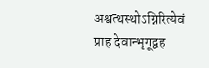अश्वत्थस्थोऽग्निरित्येवं प्राह देवान्भृगूद्वह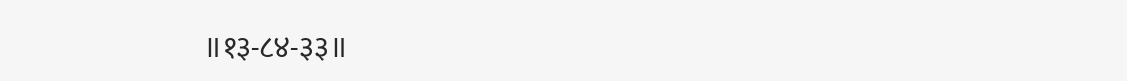॥१३-८४-३३॥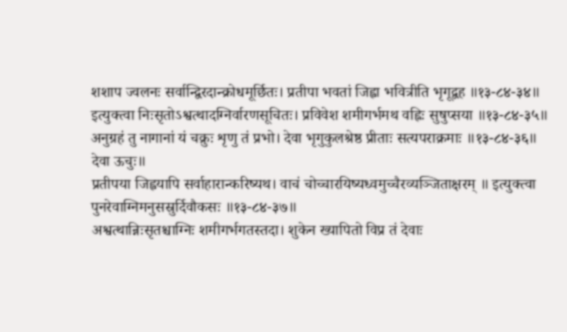शशाप ज्वलनः सर्वान्द्विरदान्क्रोधमूर्छितः। प्रतीपा भवतां जिह्वा भवित्रीति भृगूद्वह ॥१३-८४-३४॥
इत्युक्त्वा निःसृतोऽश्वत्थादग्निर्वारणसूचितः। प्रविवेश शमीगर्भमथ वह्निः सुषुप्सया ॥१३-८४-३५॥
अनुग्रहं तु नागानां यं चक्रुः शृणु तं प्रभो। देवा भृगुकुलश्रेष्ठ प्रीताः सत्यपराक्रमाः ॥१३-८४-३६॥
देवा ऊचुः॥
प्रतीपया जिह्वयापि सर्वाहारान्करिष्यथ। वाचं चोच्चारयिष्यध्वमुच्चैरव्यञ्जिताक्षरम् ॥ इत्युक्त्वा पुनरेवाग्निमनुसस्रुर्दिवौकसः ॥१३-८४-३७॥
अश्वत्थान्निःसृतश्चाग्निः शमीगर्भगतस्तदा। शुकेन ख्यापितो विप्र तं देवाः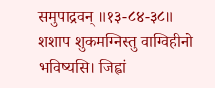समुपाद्रवन् ॥१३-८४-३८॥
शशाप शुकमग्निस्तु वाग्विहीनो भविष्यसि। जिह्वां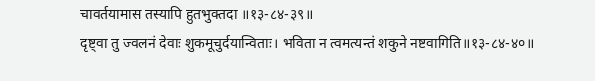चावर्तयामास तस्यापि हुतभुक्तदा ॥१३-८४-३९॥
दृष्ट्वा तु ज्वलनं देवाः शुकमूचुर्दयान्विताः। भविता न त्वमत्यन्तं शकुने नष्टवागिति॥१३-८४-४०॥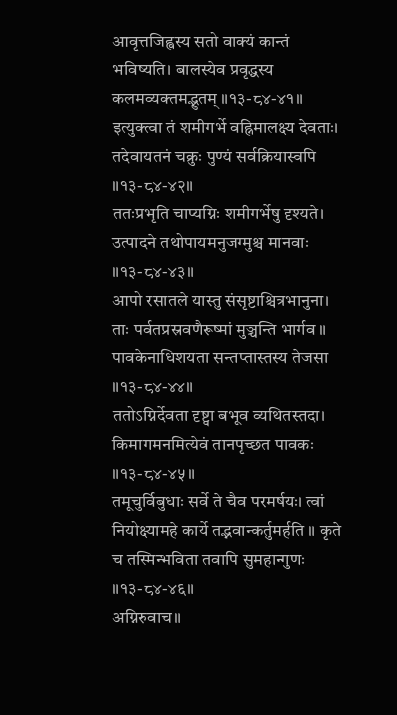आवृत्तजिह्वस्य सतो वाक्यं कान्तं भविष्यति। बालस्येव प्रवृद्धस्य कलमव्यक्तमद्भुतम् ॥१३-८४-४१॥
इत्युक्त्वा तं शमीगर्भे वह्निमालक्ष्य देवताः। तदेवायतनं चक्रुः पुण्यं सर्वक्रियास्वपि ॥१३-८४-४२॥
ततःप्रभृति चाप्यग्निः शमीगर्भेषु दृश्यते। उत्पादने तथोपायमनुजग्मुश्च मानवाः ॥१३-८४-४३॥
आपो रसातले यास्तु संसृष्टाश्चित्रभानुना। ताः पर्वतप्रस्रवणैरूष्मां मुञ्चन्ति भार्गव ॥ पावकेनाधिशयता सन्तप्तास्तस्य तेजसा ॥१३-८४-४४॥
ततोऽग्निर्देवता दृष्ट्वा बभूव व्यथितस्तदा। किमागमनमित्येवं तानपृच्छत पावकः ॥१३-८४-४५॥
तमूचुर्विबुधाः सर्वे ते चैव परमर्षयः। त्वां नियोक्ष्यामहे कार्ये तद्भवान्कर्तुमर्हति ॥ कृते च तस्मिन्भविता तवापि सुमहान्गुणः ॥१३-८४-४६॥
अग्निरुवाच॥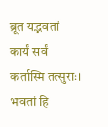ब्रूत यद्भवतां कार्यं सर्वं कर्तास्मि तत्सुराः। भवतां हि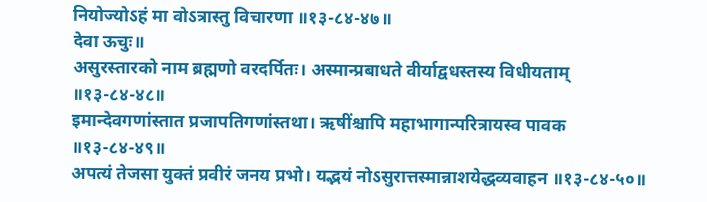नियोज्योऽहं मा वोऽत्रास्तु विचारणा ॥१३-८४-४७॥
देवा ऊचुः॥
असुरस्तारको नाम ब्रह्मणो वरदर्पितः। अस्मान्प्रबाधते वीर्याद्वधस्तस्य विधीयताम् ॥१३-८४-४८॥
इमान्देवगणांस्तात प्रजापतिगणांस्तथा। ऋषींश्चापि महाभागान्परित्रायस्व पावक ॥१३-८४-४९॥
अपत्यं तेजसा युक्तं प्रवीरं जनय प्रभो। यद्भयं नोऽसुरात्तस्मान्नाशयेद्धव्यवाहन ॥१३-८४-५०॥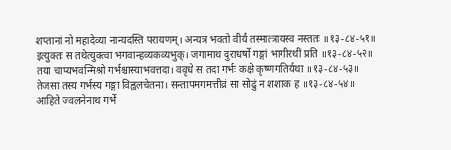शप्तानां नो महादेव्या नान्यदस्ति परायणम्। अन्यत्र भवतो वीर्यं तस्मात्त्रायस्व नस्ततः ॥१३-८४-५१॥
इत्युक्तः स तथेत्युक्त्वा भगवान्हव्यकव्यभुक्। जगामाथ दुराधर्षो गङ्गां भागीरथीं प्रति ॥१३-८४-५२॥
तया चाप्यभवन्मिश्रो गर्भश्चास्याभवत्तदा। ववृधे स तदा गर्भः कक्षे कृष्णगतिर्यथा ॥१३-८४-५३॥
तेजसा तस्य गर्भस्य गङ्गा विह्वलचेतना। सन्तापमगमत्तीव्रं सा सोढुं न शशाक ह ॥१३-८४-५४॥
आहिते ज्वलनेनाथ गर्भे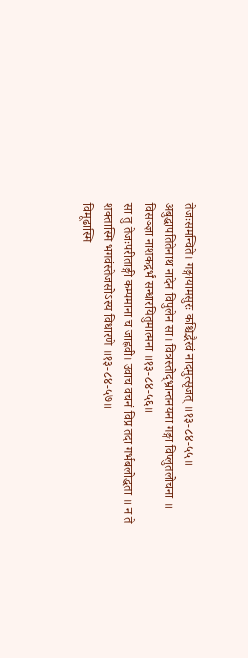तेजःसमन्विते। गङ्गायामसुरः कश्चिद्भैरवं नादमुत्सृजत् ॥१३-८४-५५॥
अबुद्धापतितेनाथ नादेन विपुलेन सा। वित्रस्तोद्भ्रान्तनयना गङ्गा विप्लुतलोचना ॥ विसञ्ज्ञा नाशकद्गर्भं सन्धारयितुमात्मना ॥१३-८४-५६॥
सा तु तेजःपरीताङ्गी कम्पमाना च जाह्नवी। उवाच वचनं विप्र तदा गर्भबलोद्धता ॥ न ते शक्तास्मि भगवंस्तेजसोऽस्य विधारणे ॥१३-८४-५७॥
विमूढास्मि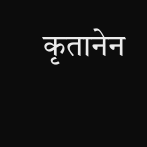कृतानेन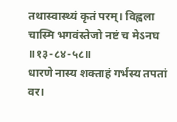तथास्वास्थ्यं कृतं परम्। विह्वला चास्मि भगवंस्तेजो नष्टं च मेऽनघ ॥१३-८४-५८॥
धारणे नास्य शक्ताहं गर्भस्य तपतां वर।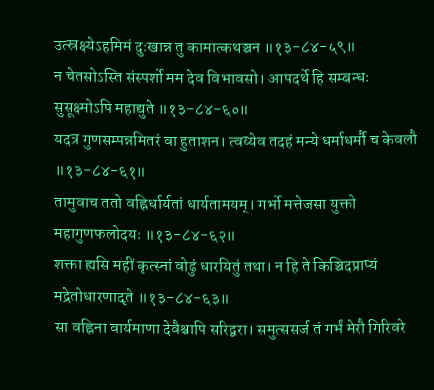उत्स्रक्ष्येऽहमिमं दुःखान्न तु कामात्कथञ्चन ॥१३-८४-५९॥
न चेतसोऽस्ति संस्पर्शो मम देव विभावसो। आपदर्थे हि सम्बन्धः सुसूक्ष्मोऽपि महाद्युते ॥१३-८४-६०॥
यदत्र गुणसम्पन्नमितरं वा हुताशन। त्वय्येव तदहं मन्ये धर्माधर्मौ च केवलौ ॥१३-८४-६१॥
तामुवाच ततो वह्निर्धार्यतां धार्यतामयम्। गर्भो मत्तेजसा युक्तो महागुणफलोदयः ॥१३-८४-६२॥
शक्ता ह्यसि महीं कृत्स्नां वोढुं धारयितुं तथा। न हि ते किञ्चिदप्राप्यं मद्रेतोधारणादृते ॥१३-८४-६३॥
सा वह्निना वार्यमाणा देवैश्चापि सरिद्वरा। समुत्ससर्ज तं गर्भं मेरौ गिरिवरे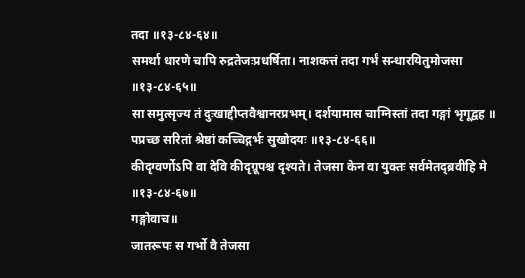तदा ॥१३-८४-६४॥
समर्था धारणे चापि रुद्रतेजःप्रधर्षिता। नाशकत्तं तदा गर्भं सन्धारयितुमोजसा ॥१३-८४-६५॥
सा समुत्सृज्य तं दुःखाद्दीप्तवैश्वानरप्रभम्। दर्शयामास चाग्निस्तां तदा गङ्गां भृगूद्वह ॥ पप्रच्छ सरितां श्रेष्ठां कच्चिद्गर्भः सुखोदयः ॥१३-८४-६६॥
कीदृग्वर्णोऽपि वा देवि कीदृग्रूपश्च दृश्यते। तेजसा केन वा युक्तः सर्वमेतद्ब्रवीहि मे ॥१३-८४-६७॥
गङ्गोवाच॥
जातरूपः स गर्भो वै तेजसा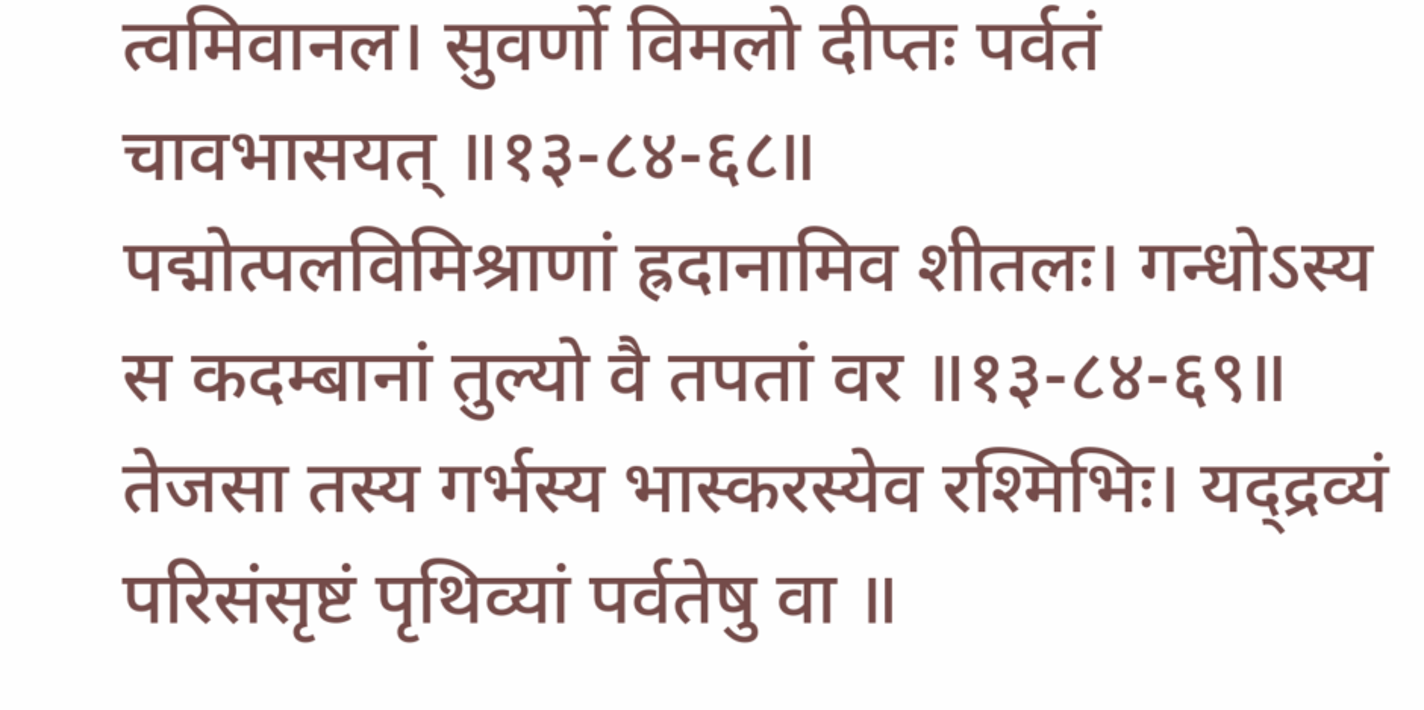त्वमिवानल। सुवर्णो विमलो दीप्तः पर्वतं चावभासयत् ॥१३-८४-६८॥
पद्मोत्पलविमिश्राणां ह्रदानामिव शीतलः। गन्धोऽस्य स कदम्बानां तुल्यो वै तपतां वर ॥१३-८४-६९॥
तेजसा तस्य गर्भस्य भास्करस्येव रश्मिभिः। यद्द्रव्यं परिसंसृष्टं पृथिव्यां पर्वतेषु वा ॥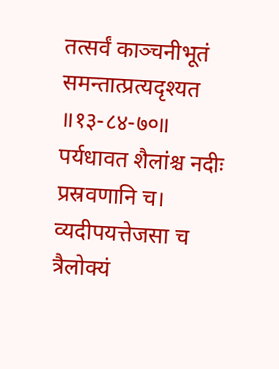तत्सर्वं काञ्चनीभूतं समन्तात्प्रत्यदृश्यत ॥१३-८४-७०॥
पर्यधावत शैलांश्च नदीः प्रस्रवणानि च। व्यदीपयत्तेजसा च त्रैलोक्यं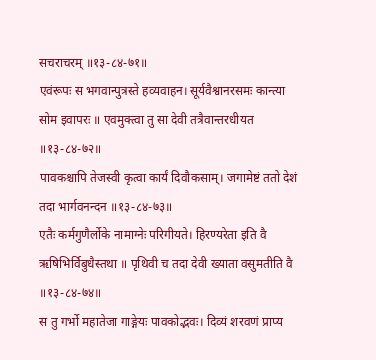सचराचरम् ॥१३-८४-७१॥
एवंरूपः स भगवान्पुत्रस्ते हव्यवाहन। सूर्यवैश्वानरसमः कान्त्या सोम इवापरः ॥ एवमुक्त्वा तु सा देवी तत्रैवान्तरधीयत ॥१३-८४-७२॥
पावकश्चापि तेजस्वी कृत्वा कार्यं दिवौकसाम्। जगामेष्टं ततो देशं तदा भार्गवनन्दन ॥१३-८४-७३॥
एतैः कर्मगुणैर्लोके नामाग्नेः परिगीयते। हिरण्यरेता इति वै ऋषिभिर्विबुधैस्तथा ॥ पृथिवी च तदा देवी ख्याता वसुमतीति वै ॥१३-८४-७४॥
स तु गर्भो महातेजा गाङ्गेयः पावकोद्भवः। दिव्यं शरवणं प्राप्य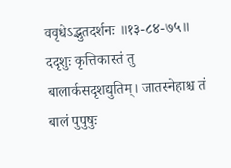ववृधेऽद्भुतदर्शनः ॥१३-८४-७५॥
ददृशुः कृत्तिकास्तं तु बालार्कसदृशद्युतिम्। जातस्नेहाश्च तं बालं पुपुषुः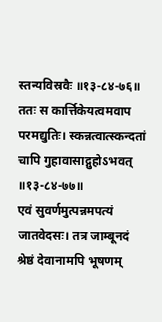स्तन्यविस्रवैः ॥१३-८४-७६॥
ततः स कार्त्तिकेयत्वमवाप परमद्युतिः। स्कन्नत्वात्स्कन्दतां चापि गुहावासाद्गुहोऽभवत् ॥१३-८४-७७॥
एवं सुवर्णमुत्पन्नमपत्यं जातवेदसः। तत्र जाम्बूनदं श्रेष्ठं देवानामपि भूषणम्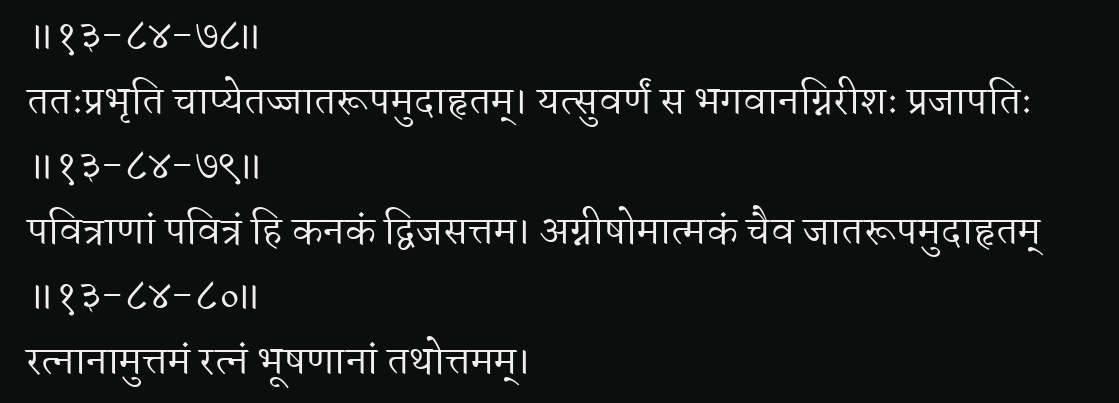॥१३-८४-७८॥
ततःप्रभृति चाप्येतज्जातरूपमुदाहृतम्। यत्सुवर्णं स भगवानग्निरीशः प्रजापतिः ॥१३-८४-७९॥
पवित्राणां पवित्रं हि कनकं द्विजसत्तम। अग्नीषोमात्मकं चैव जातरूपमुदाहृतम् ॥१३-८४-८०॥
रत्नानामुत्तमं रत्नं भूषणानां तथोत्तमम्।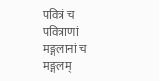पवित्रं च पवित्राणां मङ्गलानां च मङ्गलम्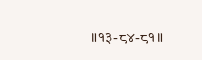॥१३-८४-८१॥